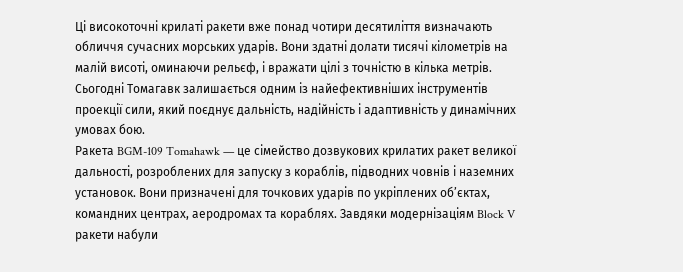Ці високоточні крилаті ракети вже понад чотири десятиліття визначають обличчя сучасних морських ударів. Вони здатні долати тисячі кілометрів на малій висоті, оминаючи рельєф, і вражати цілі з точністю в кілька метрів. Сьогодні Томагавк залишається одним із найефективніших інструментів проекції сили, який поєднує дальність, надійність і адаптивність у динамічних умовах бою.
Ракета BGM-109 Tomahawk — це сімейство дозвукових крилатих ракет великої дальності, розроблених для запуску з кораблів, підводних човнів і наземних установок. Вони призначені для точкових ударів по укріплених об’єктах, командних центрах, аеродромах та кораблях. Завдяки модернізаціям Block V ракети набули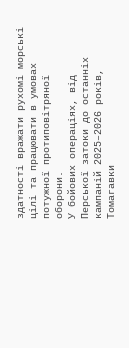здатності вражати рухомі морські цілі та працювати в умовах потужної протиповітряної оборони.
У бойових операціях, від Перської затоки до останніх кампаній 2025–2026 років, Томагавки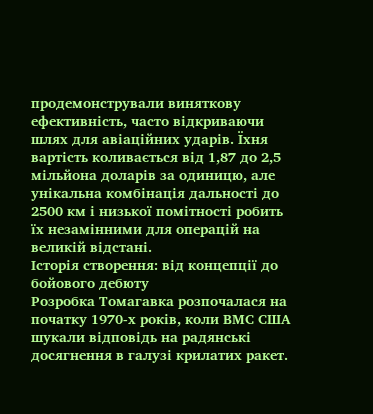продемонстрували виняткову ефективність, часто відкриваючи шлях для авіаційних ударів. Їхня вартість коливається від 1,87 до 2,5 мільйона доларів за одиницю, але унікальна комбінація дальності до 2500 км і низької помітності робить їх незамінними для операцій на великій відстані.
Історія створення: від концепції до бойового дебюту
Розробка Томагавка розпочалася на початку 1970-х років, коли ВМС США шукали відповідь на радянські досягнення в галузі крилатих ракет.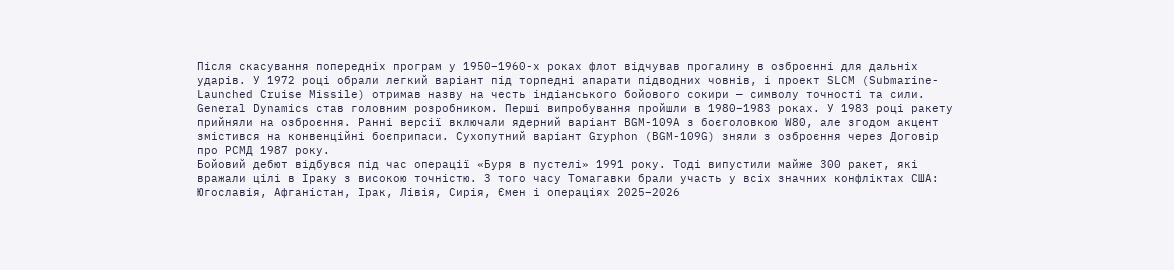Після скасування попередніх програм у 1950–1960-х роках флот відчував прогалину в озброєнні для дальніх ударів. У 1972 році обрали легкий варіант під торпедні апарати підводних човнів, і проект SLCM (Submarine-Launched Cruise Missile) отримав назву на честь індіанського бойового сокири — символу точності та сили.
General Dynamics став головним розробником. Перші випробування пройшли в 1980–1983 роках. У 1983 році ракету прийняли на озброєння. Ранні версії включали ядерний варіант BGM-109A з боєголовкою W80, але згодом акцент змістився на конвенційні боєприпаси. Сухопутний варіант Gryphon (BGM-109G) зняли з озброєння через Договір про РСМД 1987 року.
Бойовий дебют відбувся під час операції «Буря в пустелі» 1991 року. Тоді випустили майже 300 ракет, які вражали цілі в Іраку з високою точністю. З того часу Томагавки брали участь у всіх значних конфліктах США: Югославія, Афганістан, Ірак, Лівія, Сирія, Ємен і операціях 2025–2026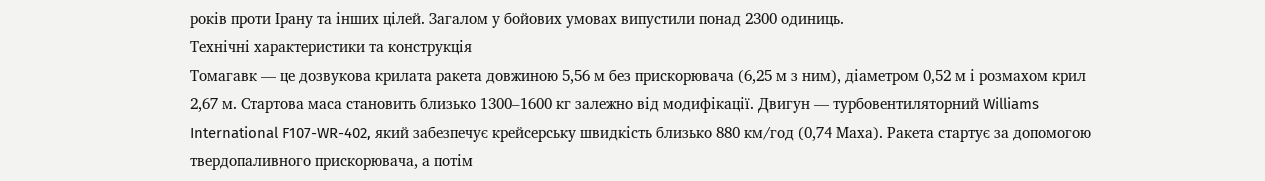років проти Ірану та інших цілей. Загалом у бойових умовах випустили понад 2300 одиниць.
Технічні характеристики та конструкція
Томагавк — це дозвукова крилата ракета довжиною 5,56 м без прискорювача (6,25 м з ним), діаметром 0,52 м і розмахом крил 2,67 м. Стартова маса становить близько 1300–1600 кг залежно від модифікації. Двигун — турбовентиляторний Williams International F107-WR-402, який забезпечує крейсерську швидкість близько 880 км/год (0,74 Маха). Ракета стартує за допомогою твердопаливного прискорювача, а потім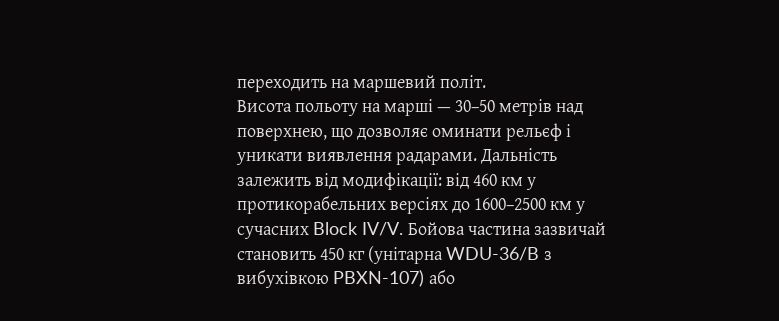переходить на маршевий політ.
Висота польоту на марші — 30–50 метрів над поверхнею, що дозволяє оминати рельєф і уникати виявлення радарами. Дальність залежить від модифікації: від 460 км у протикорабельних версіях до 1600–2500 км у сучасних Block IV/V. Бойова частина зазвичай становить 450 кг (унітарна WDU-36/B з вибухівкою PBXN-107) або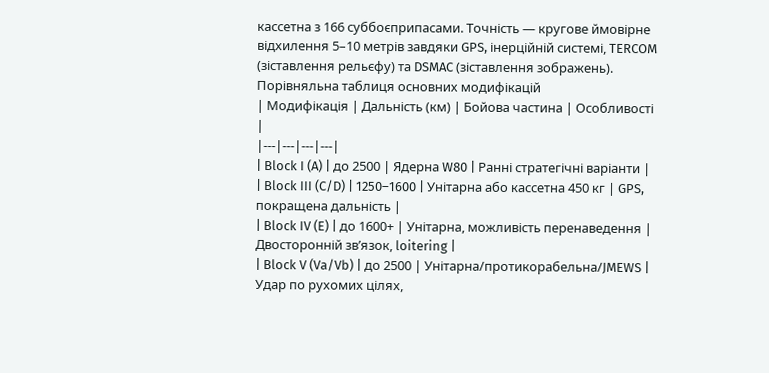кассетна з 166 суббоєприпасами. Точність — кругове ймовірне відхилення 5–10 метрів завдяки GPS, інерційній системі, TERCOM (зіставлення рельєфу) та DSMAC (зіставлення зображень).
Порівняльна таблиця основних модифікацій
| Модифікація | Дальність (км) | Бойова частина | Особливості |
|---|---|---|---|
| Block I (A) | до 2500 | Ядерна W80 | Ранні стратегічні варіанти |
| Block III (C/D) | 1250–1600 | Унітарна або кассетна 450 кг | GPS, покращена дальність |
| Block IV (E) | до 1600+ | Унітарна, можливість перенаведення | Двосторонній зв’язок, loitering |
| Block V (Va/Vb) | до 2500 | Унітарна/протикорабельна/JMEWS | Удар по рухомих цілях,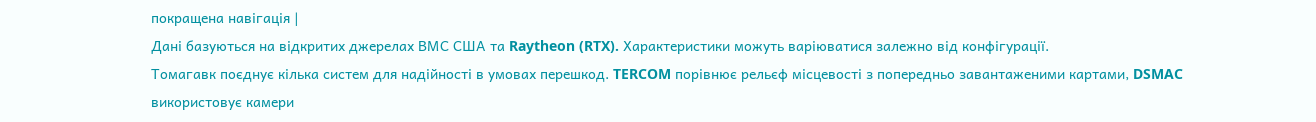покращена навігація |
Дані базуються на відкритих джерелах ВМС США та Raytheon (RTX). Характеристики можуть варіюватися залежно від конфігурації.
Томагавк поєднує кілька систем для надійності в умовах перешкод. TERCOM порівнює рельєф місцевості з попередньо завантаженими картами, DSMAC використовує камери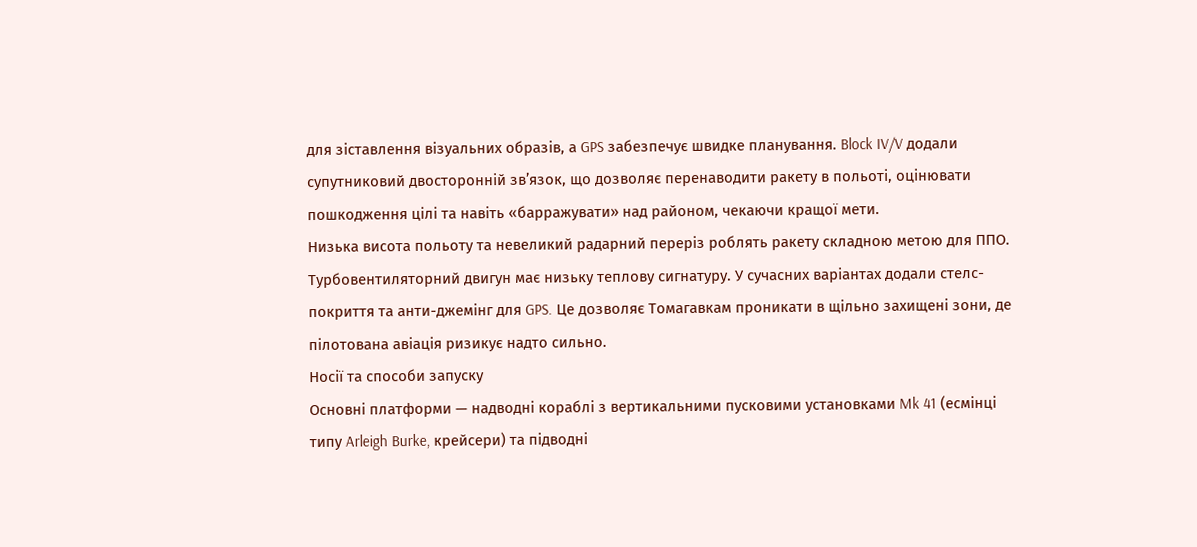для зіставлення візуальних образів, а GPS забезпечує швидке планування. Block IV/V додали супутниковий двосторонній зв’язок, що дозволяє перенаводити ракету в польоті, оцінювати пошкодження цілі та навіть «барражувати» над районом, чекаючи кращої мети.
Низька висота польоту та невеликий радарний переріз роблять ракету складною метою для ППО. Турбовентиляторний двигун має низьку теплову сигнатуру. У сучасних варіантах додали стелс-покриття та анти-джемінг для GPS. Це дозволяє Томагавкам проникати в щільно захищені зони, де пілотована авіація ризикує надто сильно.
Носії та способи запуску
Основні платформи — надводні кораблі з вертикальними пусковими установками Mk 41 (есмінці типу Arleigh Burke, крейсери) та підводні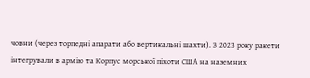човни (через торпедні апарати або вертикальні шахти). З 2023 року ракети інтегрували в армію та Корпус морської піхоти США на наземних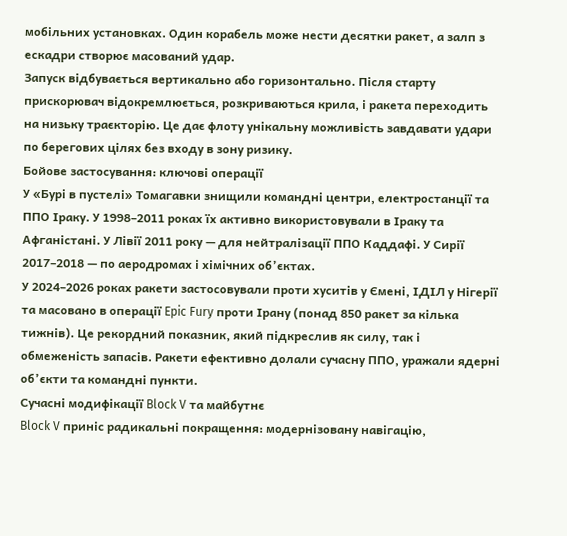мобільних установках. Один корабель може нести десятки ракет, а залп з ескадри створює масований удар.
Запуск відбувається вертикально або горизонтально. Після старту прискорювач відокремлюється, розкриваються крила, і ракета переходить на низьку траєкторію. Це дає флоту унікальну можливість завдавати удари по берегових цілях без входу в зону ризику.
Бойове застосування: ключові операції
У «Бурі в пустелі» Томагавки знищили командні центри, електростанції та ППО Іраку. У 1998–2011 роках їх активно використовували в Іраку та Афганістані. У Лівії 2011 року — для нейтралізації ППО Каддафі. У Сирії 2017–2018 — по аеродромах і хімічних об’єктах.
У 2024–2026 роках ракети застосовували проти хуситів у Ємені, ІДІЛ у Нігерії та масовано в операції Epic Fury проти Ірану (понад 850 ракет за кілька тижнів). Це рекордний показник, який підкреслив як силу, так і обмеженість запасів. Ракети ефективно долали сучасну ППО, уражали ядерні об’єкти та командні пункти.
Сучасні модифікації Block V та майбутнє
Block V приніс радикальні покращення: модернізовану навігацію,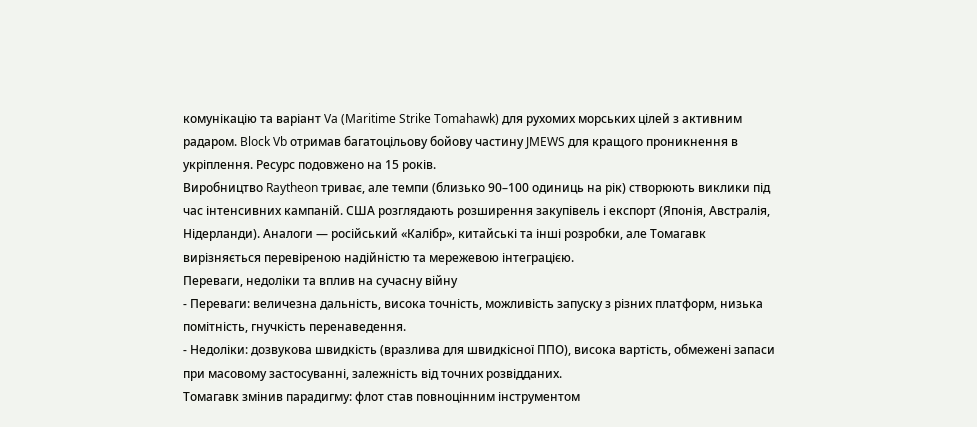комунікацію та варіант Va (Maritime Strike Tomahawk) для рухомих морських цілей з активним радаром. Block Vb отримав багатоцільову бойову частину JMEWS для кращого проникнення в укріплення. Ресурс подовжено на 15 років.
Виробництво Raytheon триває, але темпи (близько 90–100 одиниць на рік) створюють виклики під час інтенсивних кампаній. США розглядають розширення закупівель і експорт (Японія, Австралія, Нідерланди). Аналоги — російський «Калібр», китайські та інші розробки, але Томагавк вирізняється перевіреною надійністю та мережевою інтеграцією.
Переваги, недоліки та вплив на сучасну війну
- Переваги: величезна дальність, висока точність, можливість запуску з різних платформ, низька помітність, гнучкість перенаведення.
- Недоліки: дозвукова швидкість (вразлива для швидкісної ППО), висока вартість, обмежені запаси при масовому застосуванні, залежність від точних розвідданих.
Томагавк змінив парадигму: флот став повноцінним інструментом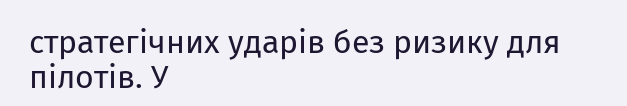стратегічних ударів без ризику для пілотів. У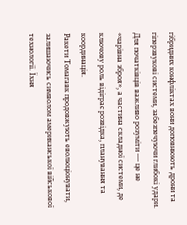гібридних конфліктах вони доповнюють дрони та гіперзвукові системи, забезпечуючи глибокі удари. Для початківців важливо розуміти — це не «чарівна зброя», а частина складної системи, де ключову роль відіграє розвідка, планування та координація.
Ракети Томагавк продовжують еволюціонувати, залишаючись символом американської військової технології. Їхня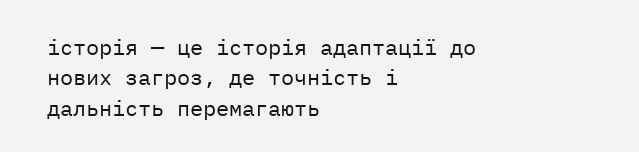історія — це історія адаптації до нових загроз, де точність і дальність перемагають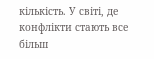кількість. У світі, де конфлікти стають все більш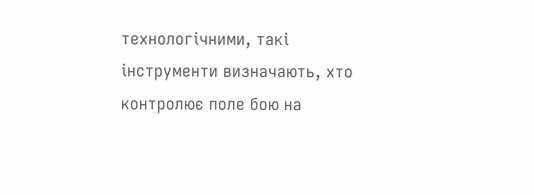технологічними, такі інструменти визначають, хто контролює поле бою на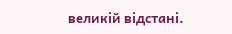великій відстані.